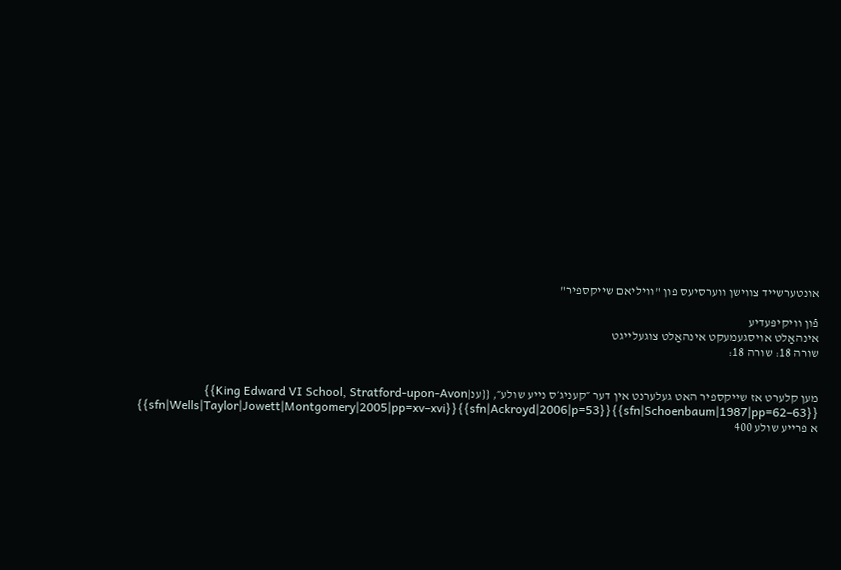אונטערשייד צווישן ווערסיעס פון "וויליאם שייקספיר"

פֿון װיקיפּעדיע
אינהאַלט אויסגעמעקט אינהאַלט צוגעלייגט
שורה 18: שורה 18:


מען קלערט אז שייקספיר האט געלערנט אין דער ״קעניג׳ס נייע שולע״, {{ענ|King Edward VI School, Stratford-upon-Avon}} {{sfn|Schoenbaum|1987|pp=62–63}}{{sfn|Ackroyd|2006|p=53}}{{sfn|Wells|Taylor|Jowett|Montgomery|2005|pp=xv–xvi}} א פרייע שולע 400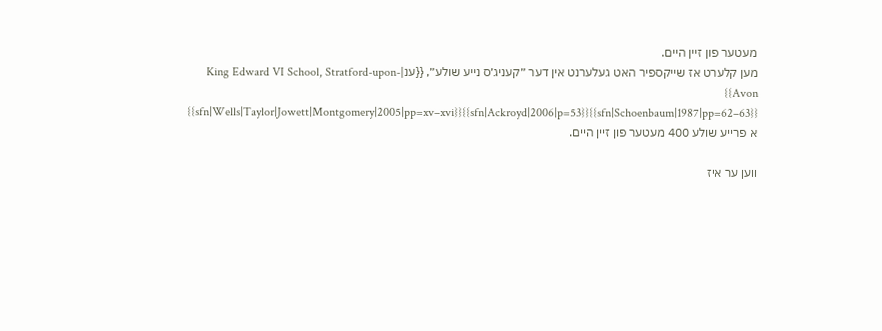מעטער פון זיין היים.
מען קלערט אז שייקספיר האט געלערנט אין דער ״קעניג׳ס נייע שולע״, {{ענ|King Edward VI School, Stratford-upon-Avon}} {{sfn|Schoenbaum|1987|pp=62–63}}{{sfn|Ackroyd|2006|p=53}}{{sfn|Wells|Taylor|Jowett|Montgomery|2005|pp=xv–xvi}} א פרייע שולע 400 מעטער פון זיין היים.

ווען ער איז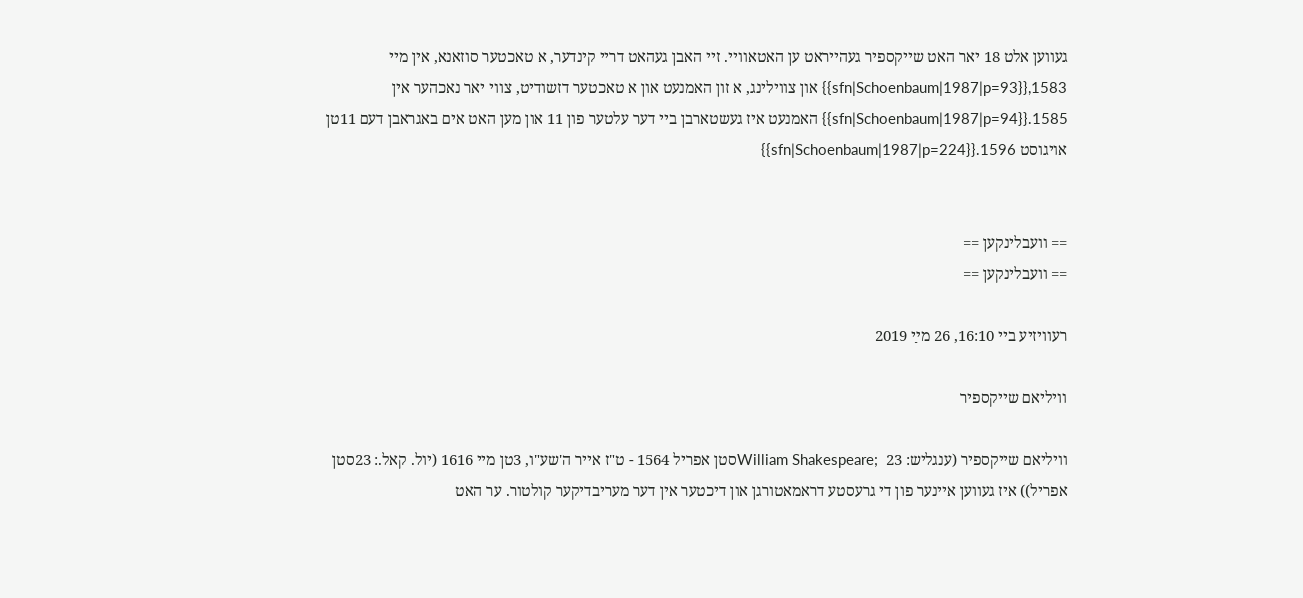געווען אלט 18 יאר האט שייקספיר געהייראט ען האטאוויי. זיי האבן געהאט דריי קינדער, א טאכטער סוזאנא, אין מיי 1583,{{sfn|Schoenbaum|1987|p=93}} און צווילינג, א זון האמנעט און א טאכטער דזשודיט, צווי יאר נאכהער אין 1585.{{sfn|Schoenbaum|1987|p=94}} האמנעט איז געשטארבן ביי דער עלטער פון 11 און מען האט אים באגראבן דעם 11טן אויגוסט 1596.{{sfn|Schoenbaum|1987|p=224}}


== וועבלינקען ==
== וועבלינקען ==

רעוויזיע ביי 16:10, 26 מײַ 2019

וויליאם שייקספיר

וויליאם שייקספיר (ענגליש: William Shakespeare;  23סטן אפריל 1564 - ט"ז אייר ה'שע"ו, 3טן מיי 1616 (יול. קאל.: 23סטן אפריל)) איז געווען איינער פון די גרעסטע דראמאטורגן און דיכטער אין דער מעריבדיקער קולטור. ער האט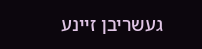געשריבן זיינע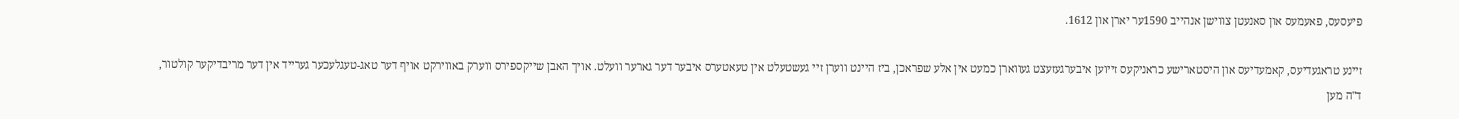פיעסעס, פאעמעס און סאנעטן צווישן אנהייב 1590ער יארן און 1612.

זיינע טראגעדיעס, קאמעדיעס און היסטארישע כראניקעס זייוען איבערגעזעצט געווארן כמעט אין אלע שפראכן, ביז היינט ווערן זיי געשטעלט אין טעאטערס איבער דער גארער וועלט. אויך האבן שייקספירס ווערק באווירקט אויף דער טאג-טעגלעכער גערייד אין דער מריבדיקער קולטור, ד"ה מען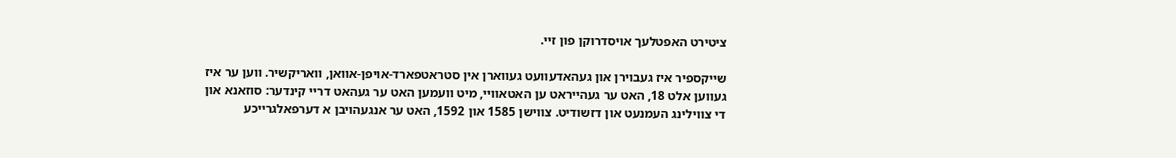ציטירט האפטלעך אויסדרוקן פון זיי.

שייקספיר איז געבוירן און געהאדעוועט געווארן אין סטראטפארד-אויפן-אוואן, וואריקשיר. ווען ער איז געווען אלט 18, האט ער געהייראט ען האטאוויי, מיט וועמען האט ער געהאט דריי קינדער: סוזאנא און די צווילינג העמנעט און דזשודיט. צווישן 1585 און 1592, האט ער אנגעהויבן א דערפאלגרייכע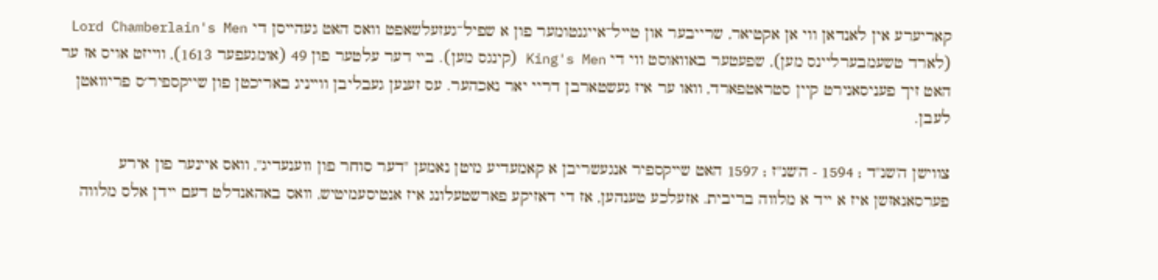קאריערע אין לאנדאן ווי אן אקטיאר, שרייבער און טייל־אייגנטומער פון א שפיל־געזעלשאפט וואס האט געהייסן די Lord Chamberlain's Men (לארד טשעמבערליינס מען), שפעטער באוואוסט ווי די King's Men (קינגס מען). ביי דער עלטער פון 49 (אומגעפער 1613), ווייזט אויס אז ער האט זיך פעניסאנירט קיין סטראטפארד, וואו ער איז געשטארבן דריי יאר נאכהער. עס זענען געבליבן ווייניג באריכטן פון שייקספיר׳ס פריוואטן לעבן.

צווישן ה'שנ"ד ; 1594 - ה'שנ"ז ; 1597 האט שייקספיר אנגעשריבן א קאמעדיע מיטן נאמען "דער סוחר פון ווענעדיג", וואס איינער פון אירע פערסאנאזשן איז א ייד א מלווה בריבית. אזעלכע טענהען, אז די דאזיקע פארשטעלונג איז אנטיסעמיטיש, וואס באהאנדלט דעם יידן אלס מלווה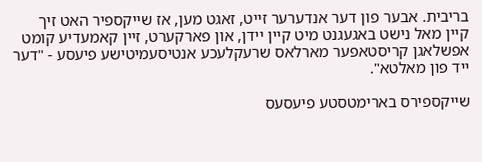בריבית. אבער פון דער אנדערער זייט, זאגט מען, אז שייקספיר האט זיך קיין מאל נישט באגעגנט מיט קיין יידן, און פארקערט, זיין קאמעדיע קומט אפשלאגן קריסטאפער מארלאס שרעקלעכע אנטיסעמיטישע פיעסע - "דער ייד פון מאלטא".

שייקספירס בארימטסטע פיעסעס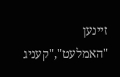זיינען "האמלעט","קעניג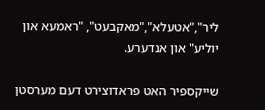ליר","אטעלא","מאקבעט", "ראמעא און יוליע" און אנדערע.

שייקספיר האט פראדוצירט דעם מערסטן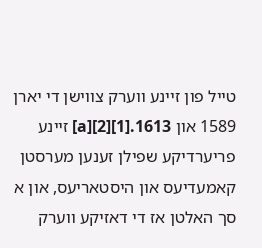טייל פון זיינע ווערק צווישן די יארן 1589 און 1613.[1][2][a] זיינע פריערדיקע שפילן זענען מערסטן קאמעדיעס און היסטאריעס, און א סך האלטן אז די דאזיקע ווערק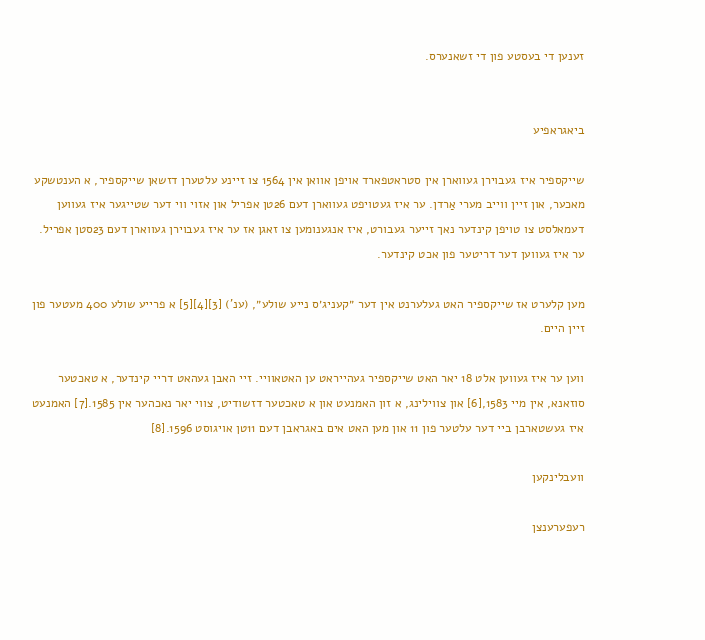זענען די בעסטע פון די זשאנערס.


ביאגראפיע

שייקספיר איז געבוירן געווארן אין סטראטפארד אויפן אוואן אין 1564 צו זיינע עלטערן דזשאן שייקספיר, א הענטשקע מאכער, און זיין ווייב מערי אַרדן. ער איז געטויפט געווארן דעם 26טן אפריל און אזוי ווי דער שטייגער איז געווען דעמאלסט צו טויפן קינדער נאך זייער געבורט, איז אנגענומען צו זאגן אז ער איז געבוירן געווארן דעם 23סטן אפריל. ער איז געווען דער דריטער פון אכט קינדער.

מען קלערט אז שייקספיר האט געלערנט אין דער ״קעניג׳ס נייע שולע״, (ענ') [3][4][5] א פרייע שולע 400 מעטער פון זיין היים.

ווען ער איז געווען אלט 18 יאר האט שייקספיר געהייראט ען האטאוויי. זיי האבן געהאט דריי קינדער, א טאכטער סוזאנא, אין מיי 1583,[6] און צווילינג, א זון האמנעט און א טאכטער דזשודיט, צווי יאר נאכהער אין 1585.[7] האמנעט איז געשטארבן ביי דער עלטער פון 11 און מען האט אים באגראבן דעם 11טן אויגוסט 1596.[8]

וועבלינקען

רעפערענצן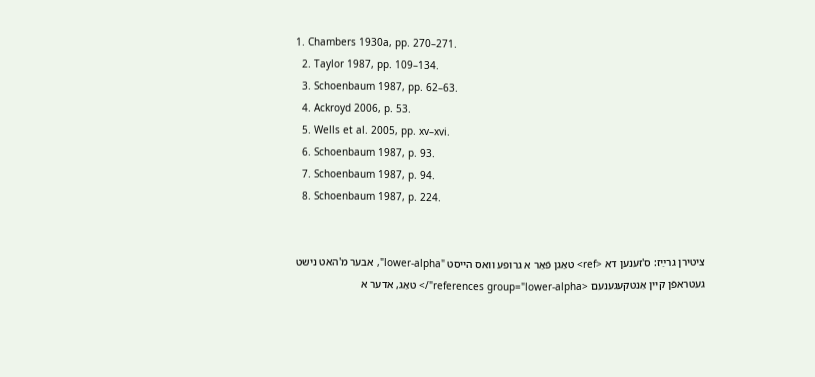1. Chambers 1930a, pp. 270–271.
  2. Taylor 1987, pp. 109–134.
  3. Schoenbaum 1987, pp. 62–63.
  4. Ackroyd 2006, p. 53.
  5. Wells et al. 2005, pp. xv–xvi.
  6. Schoenbaum 1987, p. 93.
  7. Schoenbaum 1987, p. 94.
  8. Schoenbaum 1987, p. 224.


ציטירן גרײַז: ס'זענען דא <ref> טאַגן פֿאַר א גרופע וואס הייסט "lower-alpha", אבער מ'האט נישט געטראפֿן קיין אַנטקעגענעם <references group="lower-alpha"/> טאַג, אדער א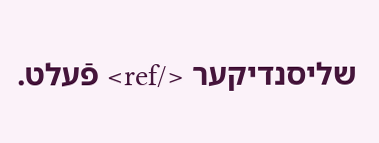שליסנדיקער </ref> פֿעלט.